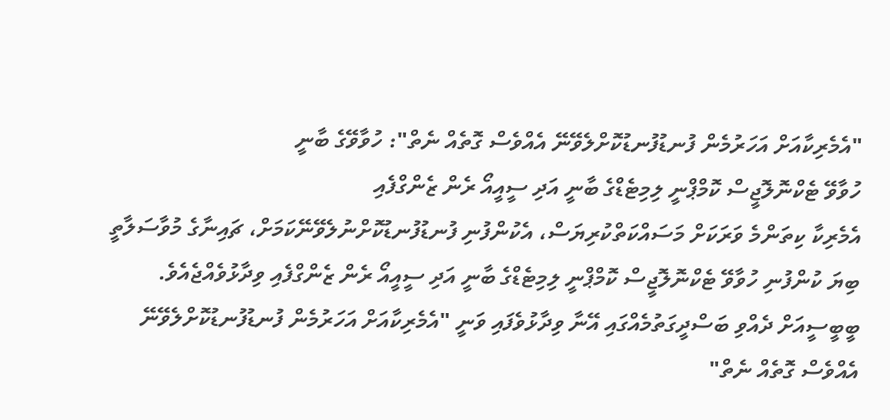"އެމެރިކާއަށް އަހަރުމެން ފުނޑުފުނޑުކޮށްލެވޭނޭ އެއްވެސް ގޮތެއް ނެތް": ހުވާވޭގެ ބާނީ
ހުވާވޭ ޓެކްނޮލޮޖީސް ކޮމްޕްނީ ލިމިޓެޑްގެ ބާނީ އަދި ސީއީއޯ ރެން ޒެންގްފެއި
އެމެރިކާ ކިތަންމެ ވަރަކަށް މަސައްކަތްކުރިޔަސް، އެކުންފުނި ފުނޑުފުނޑުކޮށްނުލެވޭނޭކަމަށް، ޗައިނާގެ މުވާސަލާތީ ބިޔަ ކުންފުނި ހުވާވޭ ޓެކްނޮލޮޖީސް ކޮމްޕްނީ ލިމިޓެޑްގެ ބާނީ އަދި ސީއީއޯ ރެން ޒެންގްފެއި ވިދާޅުވެއްޖެއެވެ.
ބީބީސީއަށް ދެއްވި ބަސްދީގަތުމެއްގައި އޭނާ ވިދާޅުވެފައި ވަނީ "އެމެރިކާއަށް އަހަރުމެން ފުނޑުފުނޑުކޮށްލެވޭނޭ އެއްވެސް ގޮތެއް ނެތް"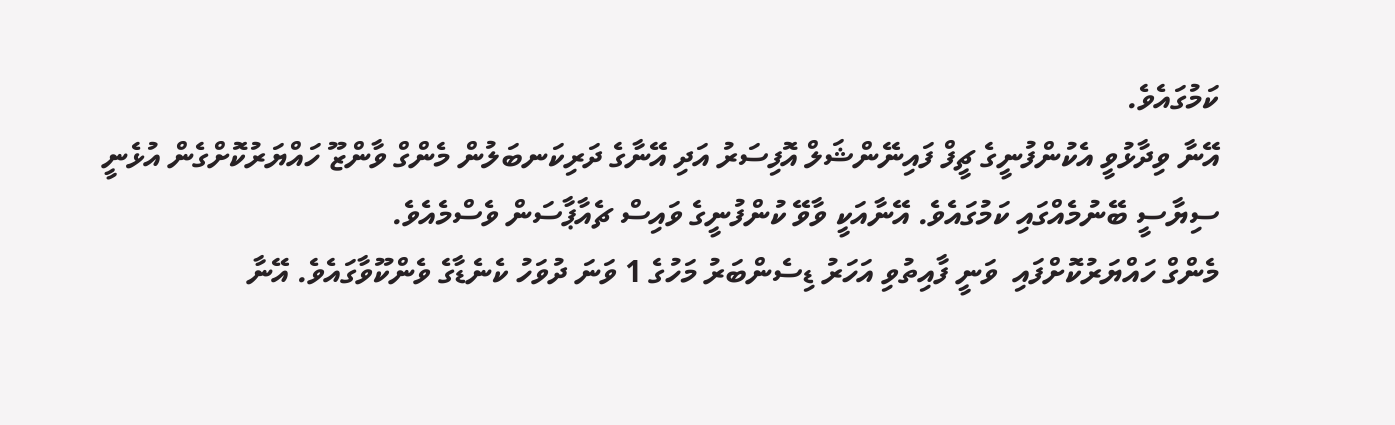ކަމުގައެވެ.
އޭނާ ވިދާޅުވީ އެކުންފުނީގެ ޗީފް ފައިނޭންޝަލް އޮފިސަރު އަދި އޭނާގެ ދަރިކަނބަލުން މެންގް ވާންޒޫ ހައްޔަރުކޮށްގެން އުޅެނީ ސިޔާސީ ބޭނުމެއްގައި ކަމުގައެވެ. އޭނާއަކީ ވާވޭ ކުންފުނީގެ ވައިސް ޗެއާޕާސަން ވެސްމެއެވެ.
މެންގް ހައްޔަރުކޮށްފައި  ވަނީ ފާއިތުވި އަހަރު ޑިސެންބަރު މަހުގެ 1 ވަނަ ދުވަހު ކެނެޑާގެ ވެންކޫވާގައެވެ. އޭނާ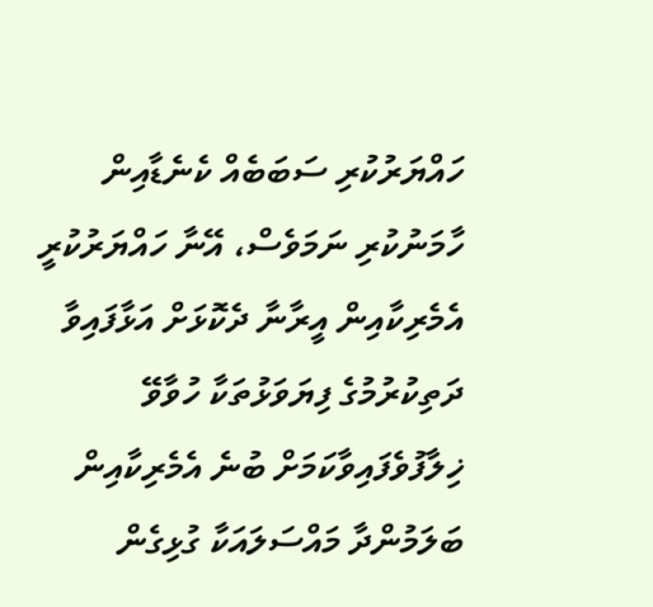ހައްޔަރުކުރި ސަބަބެއް ކެނެޑާއިން ހާމަނުކުރި ނަމަވެސް، އޭނާ ހައްޔަރުކުރީ އެމެރިކާއިން އީރާނާ ދެކޮޅަށް އަޅާފައިވާ ދަތިކުރުމުގެ ފިޔަވަޅުތަކާ ހުވާވޭ ޚިލާފުވެފައިވާކަމަށް ބުނެ އެމެރިކާއިން ބަލަމުންދާ މައްސަލައަކާ ގުޅިގެން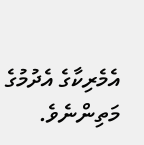އެމެރިކާގެ އެދުމުގެ މަތިންނެވެ.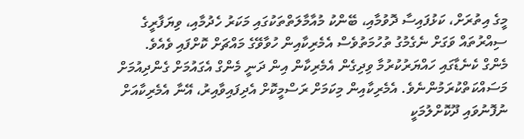މީގެ އިތުރަށް، ކަޅުފައިސާ ދޮވުމާއި، ބޭންކު މުއާމާލަތްތަކުގައި މަކަރު ހެދުމާއި، ވިޔަފާރީގެ ސިއްރުތައް ވަގަށް ނެގެމުގު ތުހުމަތުވެސް އެމެރިކާއިން ހުވާވޭގެ މައްޗަށް ކޮށްފައި ވެއެވެ.
މެންގް ކެނެޑާގައި ހައްޔަރުކުރުމާ ވިދިގެން އެމެރިކާން އިން ދަނީ މެންގް އެގައުމަށް ގެންދިއުމަށް މަސައްކަތްކުރަމުންނެވެ. އެމެރިކާއިން މިކަމަށް ރަސްމީކޮށް އެދިފައިވާއިރު، އޭނާ އެމެރިކާއަށް ނުފޮނުވައި ދޫކޮށްލުމަކީ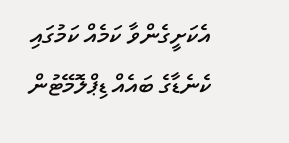އެކަށީގެންވާ ކަމެއް ކަމުގައި ކެނެޑާގެ ބައެއް ޑިޕްލޮމޭޓުން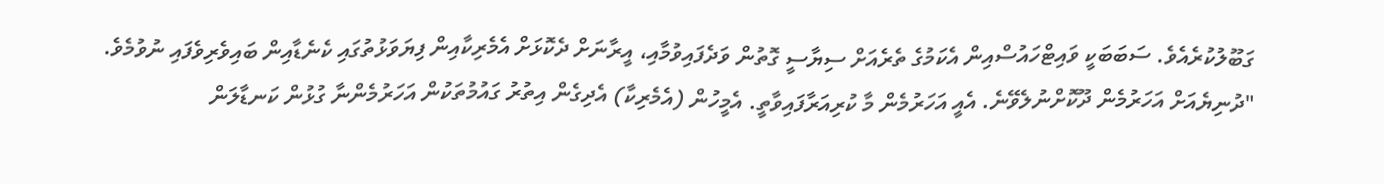ގަބޫލުކުރެއެވެ. ސަބަބަކީ ވައިޓްހައުސްއިން އެކަމުގެ ތެރެއަށް ސިޔާސީ ގޮތުން ވަދެފައިވުމާއި، އީރާނަށް ދެކޮޅަށް އެމެރިކާއިން ފިޔަވަޅުތުގައި ކެނެޑާއިން ބައިވެރިވެފައި ނުވުމެވެ.
"ދުނިޔެއަށް އަހަރުމެން ދޫކޮށްނުލެވޭނެ. އެއީ އަހަރުމެން މާ ކުރިއަރާފައިވާތީ. އެމީހުން (އެމެރިކާ) އެދިގެން އިތުރު ގައުމުތަކުން އަހަރުމެންނާ ގުޅުން ކަނޑާލަން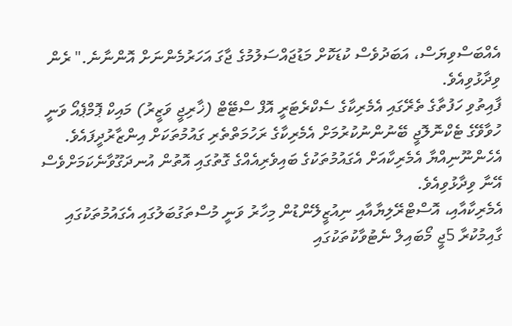އެއްބަސްވިޔަސް، އަބަދުވެސް ކުޑަކޮށް މަޑުޖައްސަލުމުގެ ޖާގަ އަހަރުމެންނަށް އޮންނާނެ." ރެން ވިދާޅުވިއެވެ.
ފާއިތުވި ހަފުތާގެ ތެރޭގައި އެމެރިކާގެ ސެކްރެޓަރީ އޮފް ސްޓޭޓް (ޚާރިޖީ ވަޒީރު) މައިކް ޕޮމްޕެއޯ ވަނީ ހުވާވޭގެ ޓެކްނޮލޮޖީ ބޭނުންނުކުރުމަށް އެމެރިކާގެ ރަހުމަތްތެރި ގައުމުތަކަށް އިންޒާރުދީފައެވެ. އެހެންނޫނިއްޔާ އެމެރިކާއަށް އެގައުމުތަކުގެ ބައިވެރިއެއްގެ ގޮތުގައި އޮތުން އުނދަގޫވާނެކަމަށްވެސް އޭނާ ވިދާޅުވިއެވެ.
އެމެރިކާއާއި، އޮސްޓްރޭލިޔާއާއި ނިއުޒީލޭންޑުން މިހާރު ވަނީ މުސްތަގުބަލުގައި އެގައުމުތަކުގައި ގާއިމުކުރާ 5ޖީ މޯބައިލް ނެޓުވާކުތަކުގައި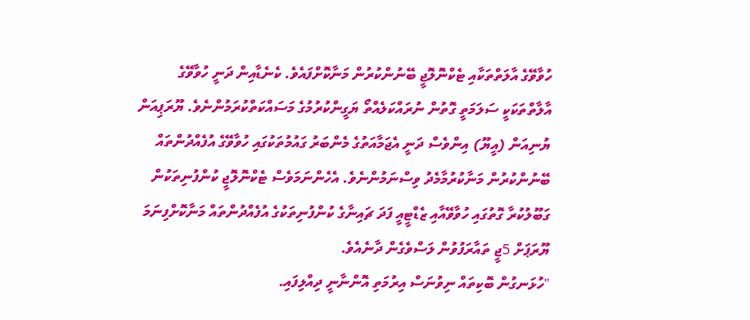ހުވާވޭގެ އާލަތްތަކާއި ޓެކްނޮލޮޖީ ބޭނުންކުރުން މަނާކޮށްފައެވެ. ކެނެޑާއިން ދަނީ ހުވާވޭގެ އާލާތްތަކަކީ ސަލަމަތީ ގޮތުން ނުރައްކަލެއްތޯ ޔަގީންކުރުމުގެ މަސައްކަތްކުރަމުންނެވެ. ޔޫރަޕިއަން ޔުނިއަން (އީޔޫ) އިންވެސް ދަނީ އެޖަމާއަތުގެ މެންބަރު ގައުމުތަކުގައި ހުވާވޭގެ އުފެއްދުންތައް ބޭނުންކުރުން މަނާކުރުމާމެދު ވިސްނަމުންނެވެ. އެހެންނަމަވެސް ޓެކްނޮލޮޖީ ކުންފުނިތަކުން ގަބޫލުކުރާ ގޮތުގައި ހުވާވޭއާއި ޒެޑްޓީއީ ފަދަ ޗައިނާގެ ކުންފުނިތަކުގެ އުފެއްދުންތައް މަނާކޮށްފިނަމަ ޔޫރަޕަށް 5ޖީ ތައާރަފުވުން ލަސްވެގެން ދާނެއެވެ.
"ހުޅަނގުން ބޮކިތައް ނިވުނަސް އިރުމަތި އޮންނާނީ ދިއްލިފައި.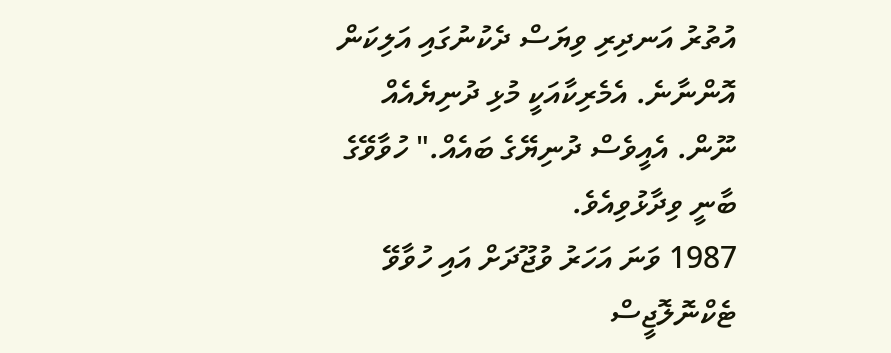އުތުރު އަނދިރި ވިޔަސް ދެކުނުގައި އަލިކަން އޮންނާނެ. އެމެރިކާއަކީ މުޅި ދުނިޔެއެއް ނޫން. އެއީވެސް ދުނިޔޭގެ ބައެއް." ހުވާވޭގެ ބާނީ ވިދާޅުވިއެވެ.
1987 ވަނަ އަހަރު ވުޖޫދަށް އައި ހުވާވޭ ޓެކްނޮލޮޖީސް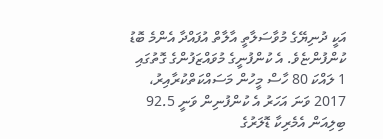އަކީ ދުނިޔޭގެ މުވާސަލާތީ އާލާތް އުފައްދާ އެންމެ ބޮޑު ކުންފުންޏެވެ. އެ ކުންފުނީގެ މުވައްޒަފުންގެ ގޮތުގައި 1 ލައްކަ 80 ހާސް މީހުން މަސައްކަތްކުރާއިރު، 2017 ވަނަ އަހަރު އެ ކުންފުނިން ވަނީ 92.5 ބިލިއަން އެމެރިކާ ޑޮލަރުގެ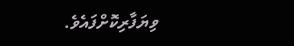ވިޔަފާރިކޮށްފައެވެ.